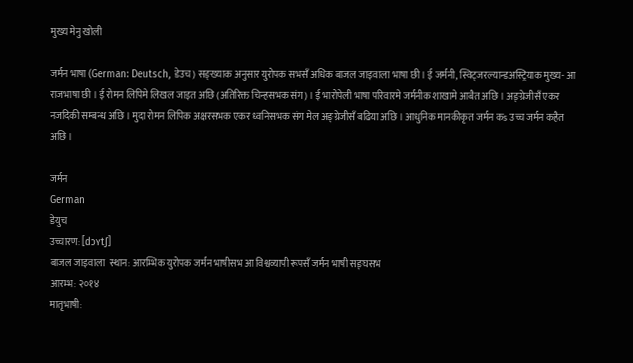मुख्य मेनु खोली

जर्मन भाषा (German: Deutsch, डेउच) सङ्ख्याक अनुसार युरोपक सभसँ अधिक बाजल जाइवाला भाषा छी । ई जर्मनी, स्विट्जरल्यान्डअस्ट्रियाक मुख्य- आ राजभाषा छी । ई रोमन लिपिमे लिखल जाइत अछि (अतिरिक्त चिन्हसभक संग) । ई भारोपेली भाषा परिवारमे जर्मनीक शाखामे आबैत अछि । अङ्ग्रेजीसँ एकर नजदिकी सम्बन्ध अछि । मुदा रोमन लिपिक अक्षरसभक एकर ध्वनिसभक संग मेल अङ्ग्रेजीसँ बढिया अछि । आधुनिक मानकीकृत जर्मन कs उच्च जर्मन कहैत अछि ।

जर्मन
German
डेयुच
उच्चारण: [dɔʏtʃ]
बाजल जाइवाला  स्थान: आरम्भिक युरोपक जर्मन भाषीसभ आ विश्वव्यापी रूपसँ जर्मन भाषी सङ्घसभ
आरम्भ: २०१४
मातृभाषी: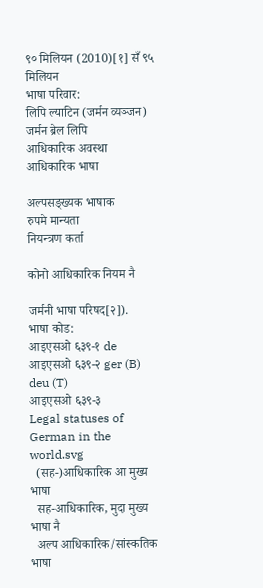९० मिलियन (2010)[१] सँ ९५ मिलियन
भाषा परिवार:
लिपि ल्याटिन (जर्मन व्यञ्जन)
जर्मन ब्रेल लिपि
आधिकारिक अवस्था
आधिकारिक भाषा

अल्पसङ्ख्यक भाषाक
रुपमे मान्यता
नियन्त्रण कर्ता

कोनो आधिकारिक नियम नै

जर्मनी भाषा परिषद[२]).
भाषा कोड:
आइएसओ ६३९-१ de
आइएसओ ६३९-२ ger (B)
deu (T)
आइएसओ ६३९-३
Legal statuses of German in the world.svg
  (सह-)आधिकारिक आ मुख्य भाषा
  सह-आधिकारिक, मुदा मुख्य भाषा नै
  अल्प आधिकारिक/सांस्कतिक भाषा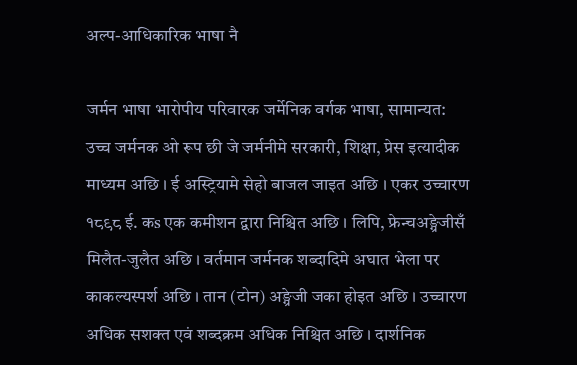अल्प-आधिकारिक भाषा नै

जर्मन भाषा भारोपीय परिवारक जर्मेनिक वर्गक भाषा, सामान्यत: उच्च जर्मनक ओ रूप छी जे जर्मनीमे सरकारी, शिक्षा, प्रेस इत्यादीक माध्यम अछि । ई अस्ट्रियामे सेहो बाजल जाइत अछि । एकर उच्चारण १८९८ ई. कs एक कमीशन द्वारा निश्चित अछि । लिपि, फ्रेन्चअङ्ग्रेजीसँ मिलैत-जुलैत अछि । वर्तमान जर्मनक शब्दादिमे अघात भेला पर काकल्यस्पर्श अछि । तान (टोन) अङ्ग्रेजी जका होइत अछि । उच्चारण अधिक सशक्त एवं शब्दक्रम अधिक निश्चित अछि । दार्शनिक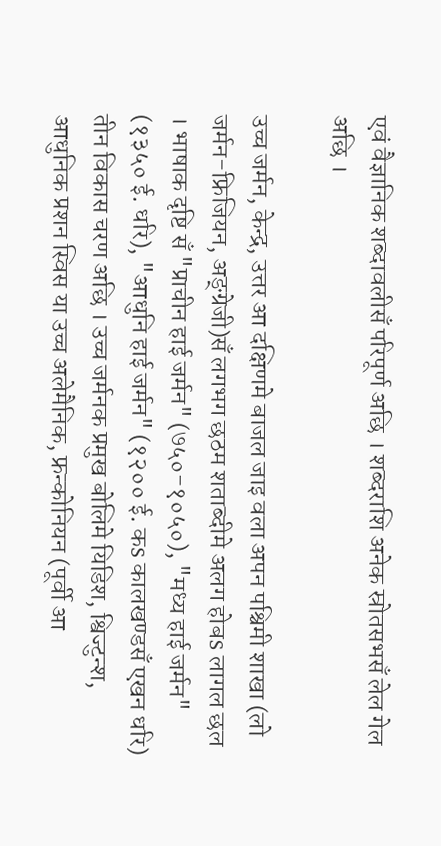एवं वैज्ञानिक शब्दावलीसँ परिपूर्ण अछि । शब्दराशि अनेक स्रोतसभसँ लेल गेल अछि ।

उच्च जर्मन, केन्द्र, उत्तर आ दक्षिणमे बाजल जाइ वला अपन पश्चिमी शाखा (लो जर्मन-फ्रिजियन, अङ्ग्रेजी)सँ लगभग छठम शताब्दीमे अलग होबs लागल छल । भाषाक दृष्टि सँ "प्राचीन हाई जर्मन" (७५०-१०५०), "मध्य हाई जर्मन" (१३५० ई. धरि), "आधुनि हाई जर्मन" (१२०० ई. कs कालखण्डसँ एखन धरि) तीन विकास चरण अछि । उच्च जर्मनक प्रमुख बोलिमे यिडिश, श्विज्टुन्श, आधुनिक प्रशन स्विस या उच्च अलेमैनिक, फ्रन्कोनियन (पूर्वी आ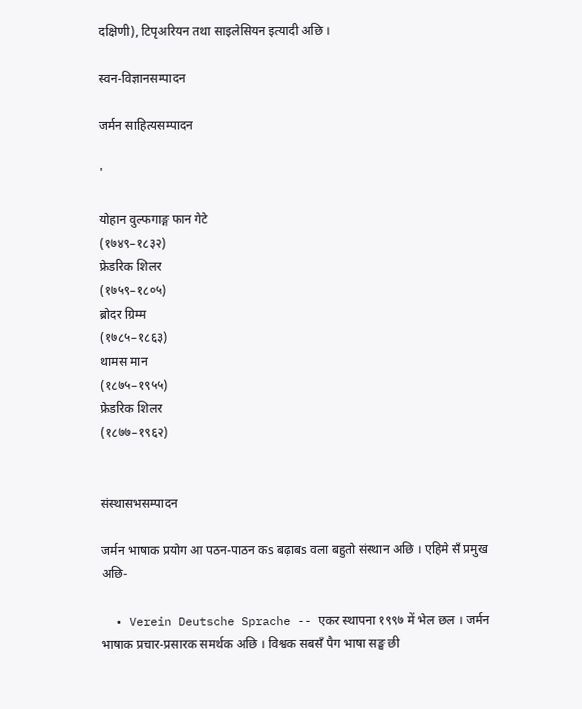दक्षिणी), टिपृअरियन तथा साइलेसियन इत्यादी अछि ।

स्वन-विज्ञानसम्पादन

जर्मन साहित्यसम्पादन

'

योहान वुल्फगाङ्ग फान गेटे
(१७४९–१८३२)
फ्रेडरिक शिलर
(१७५९–१८०५)
ब्रोदर ग्रिम्म
(१७८५–१८६३)
थामस मान
(१८७५–१९५५)
फ्रेडरिक शिलर
(१८७७–१९६२)


संस्थासभसम्पादन

जर्मन भाषाक प्रयोग आ पठन-पाठन कs बढ़ाबs वला बहुतो संस्थान अछि । एहिमे सँ प्रमुख अछि-

  • Verein Deutsche Sprache -- एकर स्थापना १९९७ में भेल छल । जर्मन भाषाक प्रचार-प्रसारक समर्थक अछि । विश्वक सबसँ पैग भाषा सङ्घ छी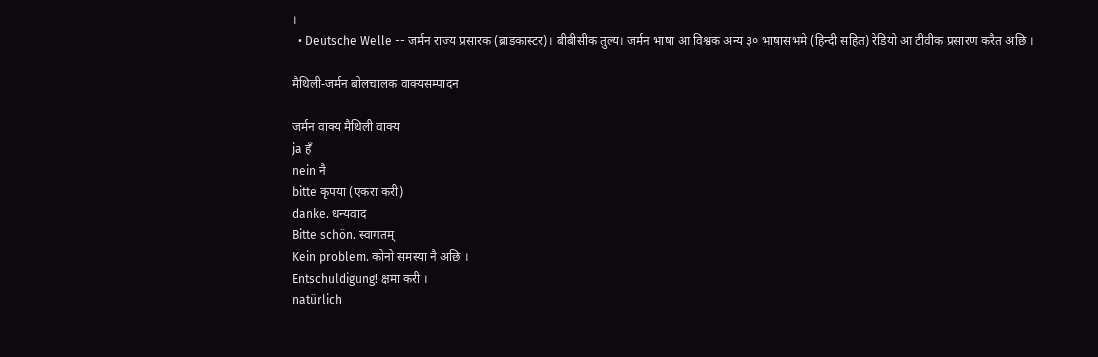।
  • Deutsche Welle -- जर्मन राज्य प्रसारक (ब्राडकास्टर)। बीबीसीक तुल्य। जर्मन भाषा आ विश्वक अन्य ३० भाषासभमे (हिन्दी सहित) रेडियो आ टीवीक प्रसारण करैत अछि ।

मैथिली-जर्मन बोलचालक वाक्यसम्पादन

जर्मन वाक्य मैथिली वाक्य
ja हँ
nein नै
bitte कृपया (एकरा करी)
danke. धन्यवाद
Bitte schön. स्वागतम्
Kein problem. कोनो समस्या नै अछि ।
Entschuldigung! क्षमा करी ।
natürlich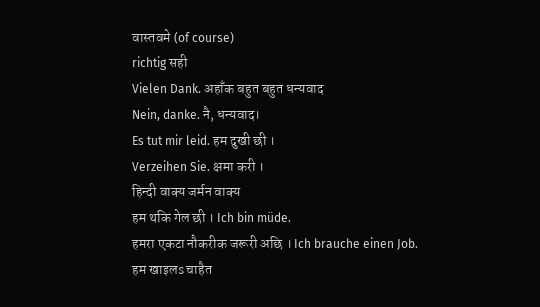वास्तवमे (of course)
richtig सही
Vielen Dank. अहाँक बहुत बहुत धन्यवाद
Nein, danke. नै, धन्यवाद।
Es tut mir leid. हम दुखी छी ।
Verzeihen Sie. क्षमा करी ।
हिन्दी वाक्य जर्मन वाक्य
हम थकि गेल छी । Ich bin müde.
हमरा एकटा नौकरीक जरूरी अछि । Ich brauche einen Job.
हम खाइलs चाहैत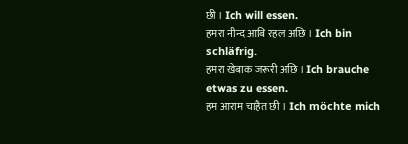छी । Ich will essen.
हमरा नीन्द आबि रहल अछि । Ich bin schläfrig.
हमरा खेबाक जरूरी अछि । Ich brauche etwas zu essen.
हम आराम चाहैत छी । Ich möchte mich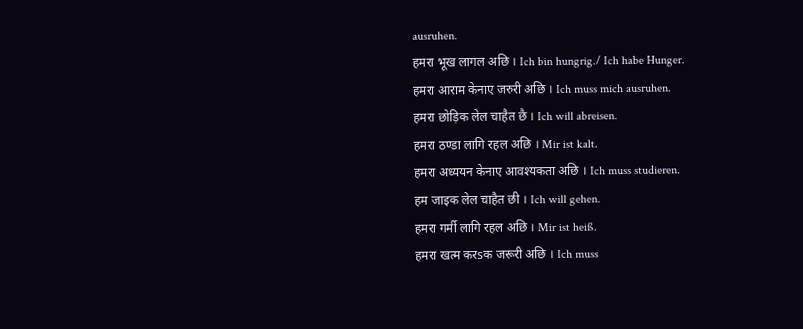ausruhen.
हमरा भूख लागल अछि । Ich bin hungrig./ Ich habe Hunger.
हमरा आराम केनाए जरुरी अछि । Ich muss mich ausruhen.
हमरा छोड़िक लेल चाहैत छै । Ich will abreisen.
हमरा ठण्डा लागि रहल अछि । Mir ist kalt.
हमरा अध्ययन केनाए आवश्यकता अछि । Ich muss studieren.
हम जाइक लेल चाहैत छी । Ich will gehen.
हमरा गर्मी लागि रहल अछि । Mir ist heiß.
हमरा खत्म करsक जरूरी अछि । Ich muss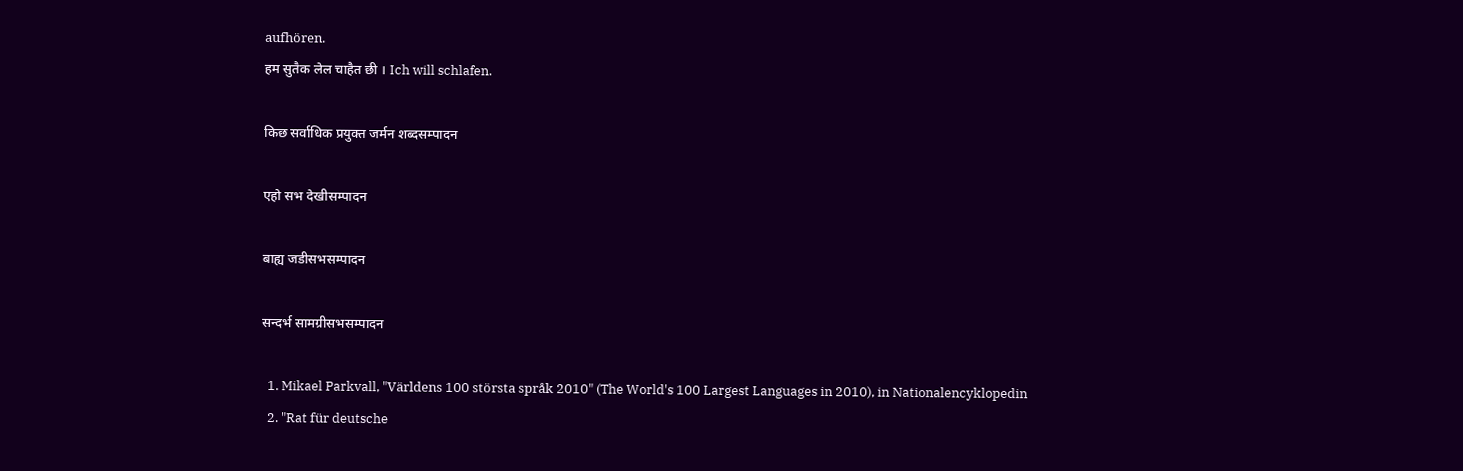aufhören.
हम सुतैक लेल चाहैत छी । Ich will schlafen.

किछ सर्वाधिक प्रयुक्त जर्मन शब्दसम्पादन

एहो सभ देखीसम्पादन

बाह्य जडीसभसम्पादन

सन्दर्भ सामग्रीसभसम्पादन

  1. Mikael Parkvall, "Världens 100 största språk 2010" (The World's 100 Largest Languages in 2010), in Nationalencyklopedin
  2. "Rat für deutsche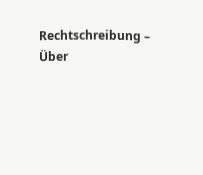Rechtschreibung – Über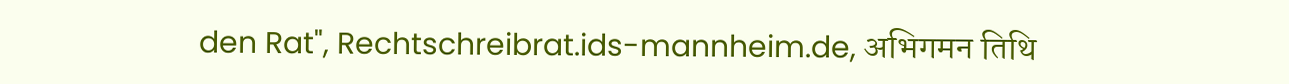den Rat", Rechtschreibrat.ids-mannheim.de, अभिगमन तिथि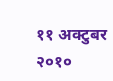११ अक्टुबर २०१०